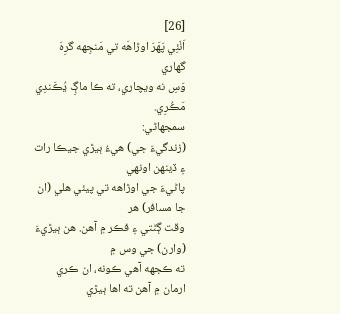[26]
اَٺَئِي پَهَرَ اوڙاهَه تي مَنجِهه گرِهَ گهاري
وَسِ نه ويچاري، ته ڪا ماڳِ ڍُڪَندِي مَڪُرِي.
سمجھاڻي:
(زندگيءَ جي) هيءُ ٻيڙي جيڪا رات ۽ ڏينھن اونھي
پاڻيءَ جي اوڙاھه تي پيئي هلي (ان جا مسافر) هر
وقت ڳڻتي ۽ فڪر ۾ آهن. هن ٻيڙيءَ (وارن) جي وس ۾
ته ڪجھه آهي ڪونه، ان ڪري ارمان ۾ آهن ته اها ٻيڙي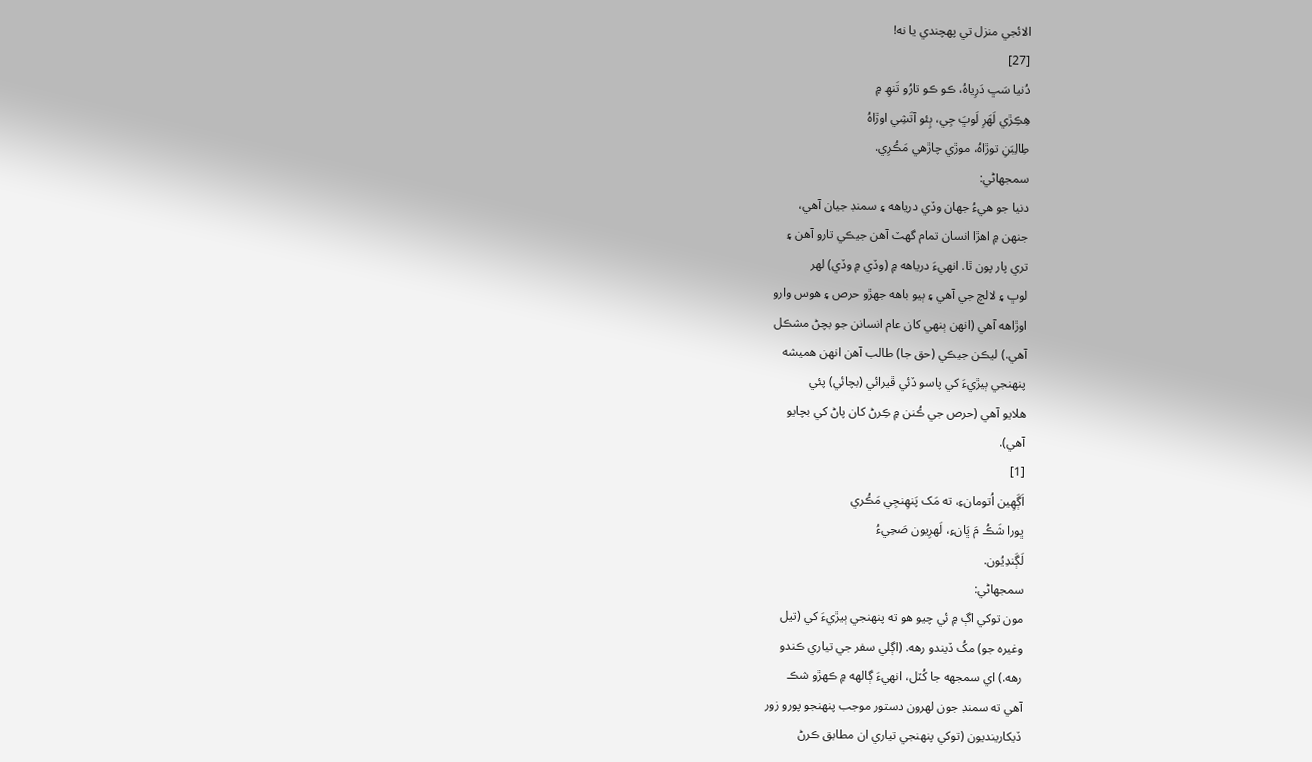الائجي منزل تي پھچندي يا نه!
[27]
دُنيا سَڀ دَرِياهُ، ڪو ڪو تارُو تَنھِ ۾
هِڪِڙي لَهَرِ لَوڀَ جِي، ٻِئو آتَشِي اوڙاهُ
طِالِبَنِ توڙاهُ، موڙي چاڙهي مَڪُرِي.
سمجھاڻي:
دنيا جو هيءُ جھان وڏي درياھه ۽ سمنڊ جيان آهي،
جنھن ۾ اھڙا انسان تمام گھٽ آھن جيڪي تارو آھن ۽
تري پار پون ٿا. انھيءَ درياھه ۾ (وڏي ۾ وڏي) لھر
لوڀ ۽ لالچ جي آھي ۽ ٻيو باھه جھڙو حرص ۽ ھوس وارو
اوڙاھه آهي (انھن ٻنھي کان عام انسانن جو بچڻ مشڪل
آھي.) ليڪن جيڪي (حق جا) طالب آھن انھن ھميشه
پنھنجي ٻيڙيءَ کي پاسو ڏئي ڦيرائي (بچائي) پئي
ھلايو آھي (حرص جي ڪُنن ۾ ڪِرڻ کان پاڻ کي بچايو
آهي).
[1]
اَڳَهِين اُتومانءِ، ته مَک پَنهِنجِي مَڪُري
ڀورا شَڪُ مَ ڀَانءِ، لَهرِيون صَحِيءُ
لَڳَندِيُون.
سمجھاڻي:
مون توکي اڳ ۾ ئي چيو هو ته پنھنجي ٻيڙيءَ کي (تيل
وغيره جو) مکُ ڏيندو رهه. (اڳلي سفر جي تياري ڪندو
رهه.) اي سمجھه جا کُٽل، انھيءَ ڳالھه ۾ ڪھڙو شڪ
آھي ته سمنڊ جون لھرون دستور موجب پنھنجو پورو زور
ڏيکارينديون (توکي پنھنجي تياري ان مطابق ڪرڻ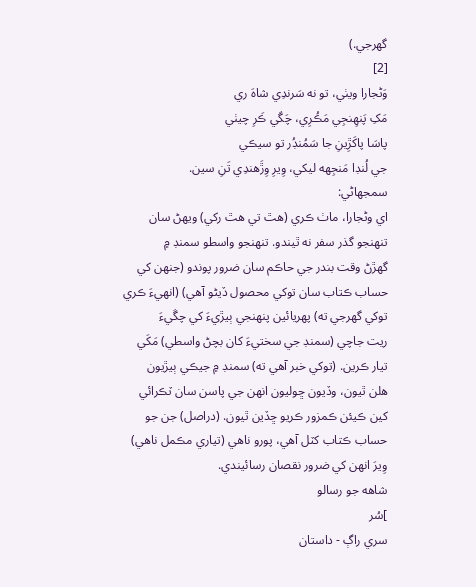گھرجي.)
[2]
وَڻجارا ويٺي، تو نه سَرندِي شاهَ ري
مَکِ پَنهِنجِي مَڪُرِي، چَڱي ڪَرِ چيٺي
پاسَا پاکَڙِينِ جا سَمُنڊُر تو سيڪي
جي لُنڊا مَنجِهه ليکي، وِيرِ وِڙَهندِي تَنِ سين.
سمجھاڻي:
اي وڻجارا، ماٺ ڪري (هٿ تي هٿ رکي) ويھڻ سان
تنھنجو گذر سفر نه ٿيندو. تنھنجو واسطو سمنڊ ۾
گھڙڻ وقت بندر جي حاڪم سان ضرور پوندو (جنھن کي
حساب ڪتاب سان توکي محصول ڏيڻو آھي) (انھيءَ ڪري
توکي گھرجي ته) پھريائين پنھنجي ٻيڙيءَ کي چڱيءَ
ريت جاچي (سمنڊ جي سختيءَ کان بچڻ واسطي) مَکَي
تيار ڪرين. (توکي خبر آھي ته) سمنڊ ۾ جيڪي ٻيڙيون
هلن ٿيون، وڏيون ڇوليون انھن جي پاسن سان ٽڪرائي
کين ڪيئن ڪمزور ڪريو ڇڏين ٿيون. (دراصل) جن جو
حساب ڪتاب کٽل آهي، پورو ناهي (تياري مڪمل ناهي)
وِيرَ انھن کي ضرور نقصان رسائيندي.
شاهه جو رسالو
]سُر
سري راڳ - داستان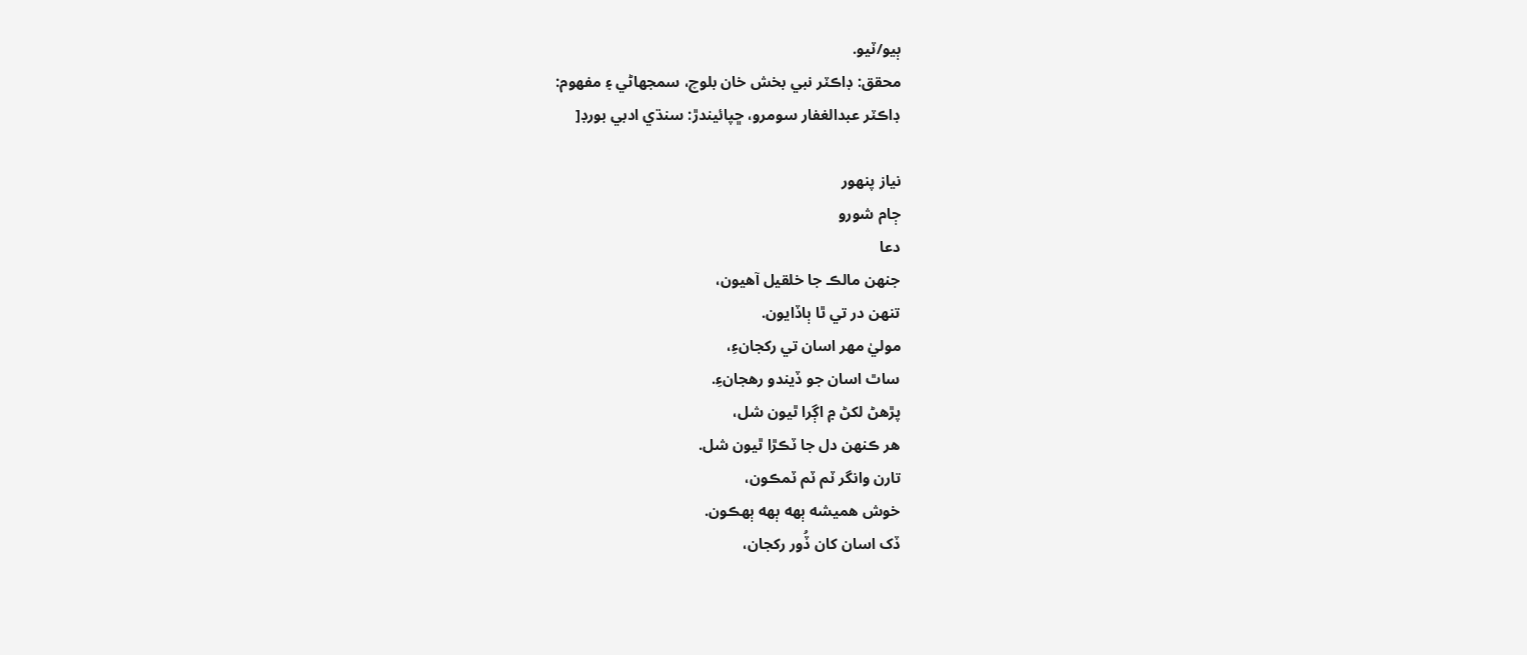ٻيو/ٽيو.
محقق: ڊاڪٽر نبي بخش خان بلوچ، سمجھاڻي ۽ مفھوم:
ڊاڪٽر عبدالغفار سومرو، ڇپائيندڙ: سنڌي ادبي بورڊ[

نياز پنھور
ڄام شورو
دعا
جنھن مالڪ جا خلقيل آھيون،
تنھن در تي ٿا ٻاڏايون.
موليٰ مھر اسان تي رکجانءِ،
ساٿ اسان جو ڏيندو رھجانءِ.
پڙھڻ لکڻ ۾ اڳرا ٿيون شل،
ھر ڪنھن دل جا ٽڪڙا ٿيون شل.
تارن وانگر ٽم ٽم ٽمڪون،
خوش ھميشه ٻھه ٻھه ٻھڪون.
ڏک اسان کان ڏُور رکجان،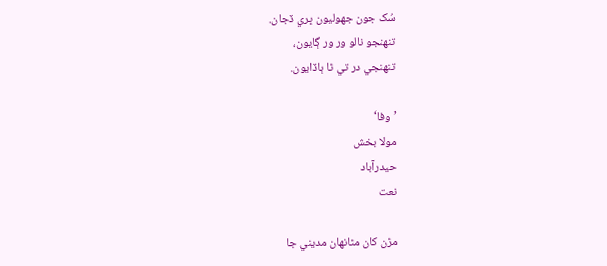سُک جون جھوليون ڀري ڏجان.
تنھنجو نالو ور ور ڳايون،
تنھنجي در تي ٿا ٻاڏايون.

’وفا‘
مولا بخش
حيدرآباد
نعت

مڙن کان مٿانھان مديني جا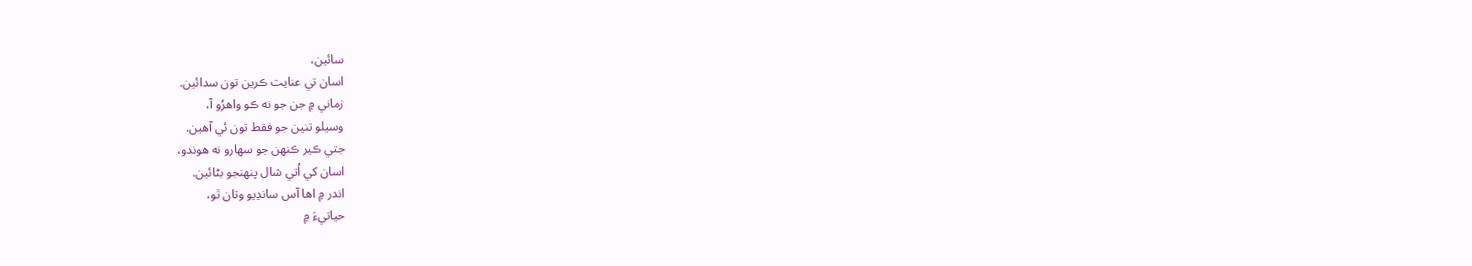سائين،
اسان تي عنايت ڪرين تون سدائين.
زماني ۾ جن جو نه ڪو واهرُو آ،
وسيلو تنين جو فقط تون ئي آهين.
جتي ڪير ڪنھن جو سھارو نه هوندو،
اسان کي اُتي شال پنھنجو بڻائين.
اندر ۾ اها آس سانڍيو وتان ٿو،
حياتيءَ ۾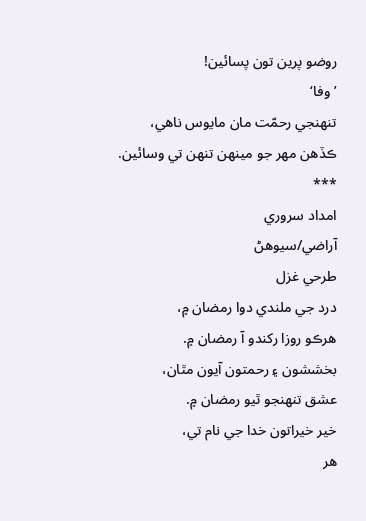روضو پرين تون پسائين!
’وفا‘
تنھنجي رحمّت مان مايوس ناهي،
ڪڏهن مھر جو مينھن تنھن تي وسائين.
***
امداد سروري
آراضي/سيوهڻ
طرحي غزل
درد جي ملندي دوا رمضان ۾،
هرڪو روزا رکندو آ رمضان ۾.
بخششون ۽ رحمتون آيون مٿان،
عشق تنھنجو ٿيو رمضان ۾.
خير خيراتون خدا جي نام تي،
ھر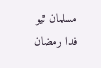مسلمان ٿيو فدا رمضان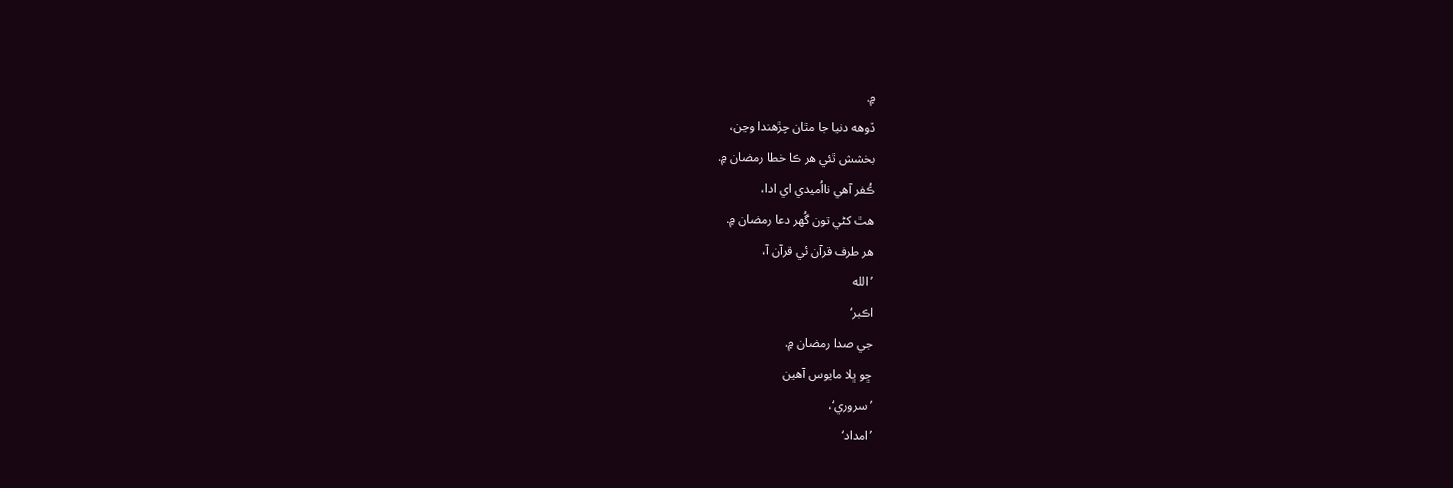۾.
ڏوهه دنيا جا مٿان چڙهندا وڃن،
بخشش ٿئي هر ڪا خطا رمضان ۾.
ڪُفر آهي نااُميدي اي ادا،
هٿ کڻي تون گُھر دعا رمضان ۾.
ھر طرف قرآن ئي قرآن آ،
’الله
اڪبر‘
جي صدا رمضان ۾.
ڇو ڀلا مايوس آهين
’سروري‘،
’امداد‘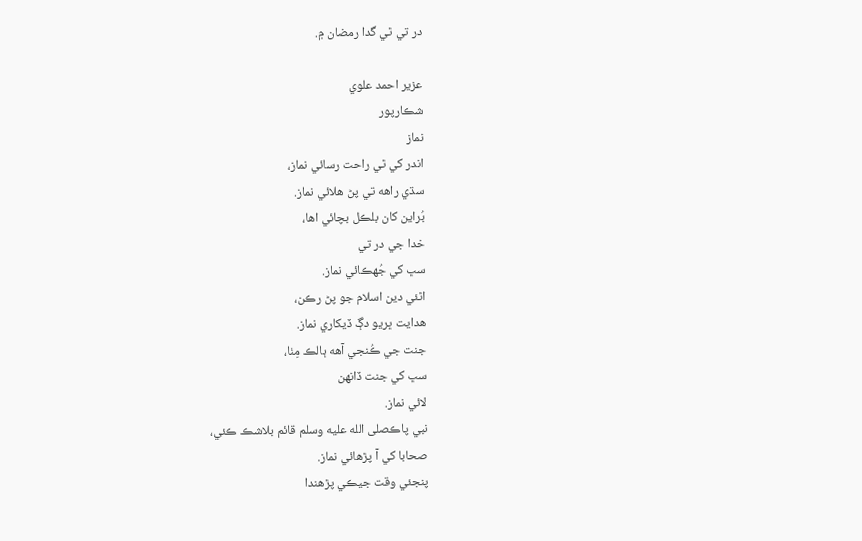در تي ٿي گدا رمضان ۾.

عزير احمد علوي
شڪارپور
نماز
اندر کي ٿي راحت رسائي نماز،
سڌي راھه تي پڻ هلائي نماز.
بُراين کان بلڪل بچائي اها،
خدا جي در تي
سڀ کي جُھڪائي نماز.
اٿئي دين اسلام جو پڻ رڪن،
هدايت ڀريو دڳ ڏيکاري نماز.
جنت جي ڪُنجي آھه ٻالڪ مِٺا،
سڀ کي جنت ڏانھن
لائي نماز.
نبي پاڪصلى الله عليه وسلم قائم بلاشڪ ڪئي،
صحابا کي آ پڙھائي نماز.
پنجئي وقت جيڪي پڙهندا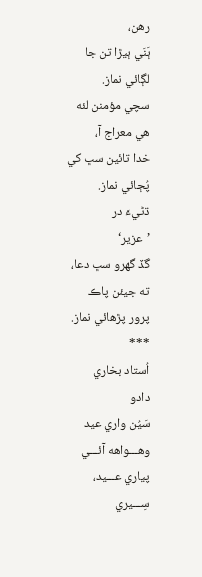رهن،
ٻَنَي ٻيڙا تن جا لڳائي نماز.
سچي مؤمنن لئه هي معراج آ،
خدا تائين سڀ کي پُڄائي نماز.
ڌڻيءَ در
’عزير‘
گڏ گھرو سڀ دعا،
ته جيئن پاڪ پرور پڙهائي نماز.
***
اُستاد بخاري
دادو
سَيُن واري عيد
وهـــواهه آئـــي پياري عـــيد،
سِـــيري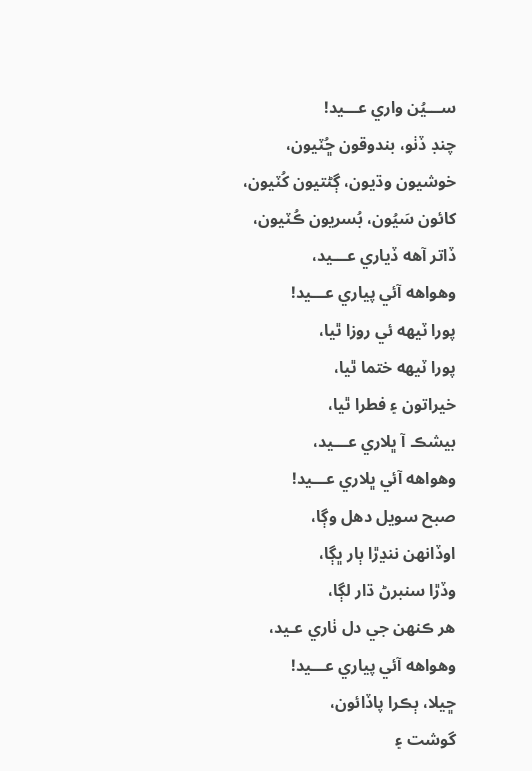ســـيُن واري عـــيد!
چنڊ ڏٺو، بندوقون ڇُٽيون،
خوشيون وڌيون، ڳڻتيون کُٽيون،
کائون سَيُون، بُسريون ڪُٽيون،
ڏاتر آهه ڏياري عـــيد،
وهواهه آئي پياري عـــيد!
پورا ٽيھه ئي روزا ٿيا،
پورا ٽيھه ختما ٿيا،
خيراتون ۽ فطرا ٿيا،
بيشڪ آ ڀلاري عـــيد،
وهواهه آئي ڀلاري عـــيد!
صبح سويل دهل وڳا،
اوڏانھن ننڍڙا ٻار ڀڳا،
وڏڙا سنبرڻ ڌار لڳا،
ھر ڪنھن جي دل ٺاري عـيد،
وھواھه آئي پياري عـــيد!
ڇيلا، ٻڪرا پاڏائون،
گوشت ۽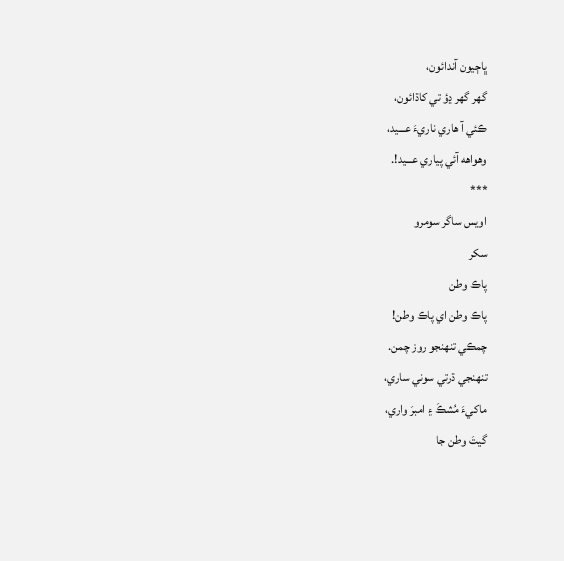ڀاڄيون آندائون،
گھر گھر ڍؤ تي کاڌائون،
ڪئي آ ھاري ناريءَ عـــيد،
وھواهه آئي پياري عـــيد!.
***
اويس ساگر سومرو
سکر
پاڪ وطن
پاڪ وطن اي پاڪ وطن!
چمڪي تنھنجو روز چمن.
تنھنجي ڌرتي سوني ساري،
ماکيءَ مُشڪَ ۽ امبرَ واري،
گيتَ وطن جا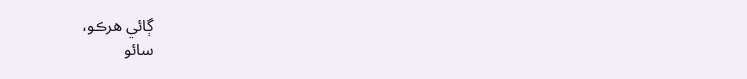ڳائي ھرڪو،
سائو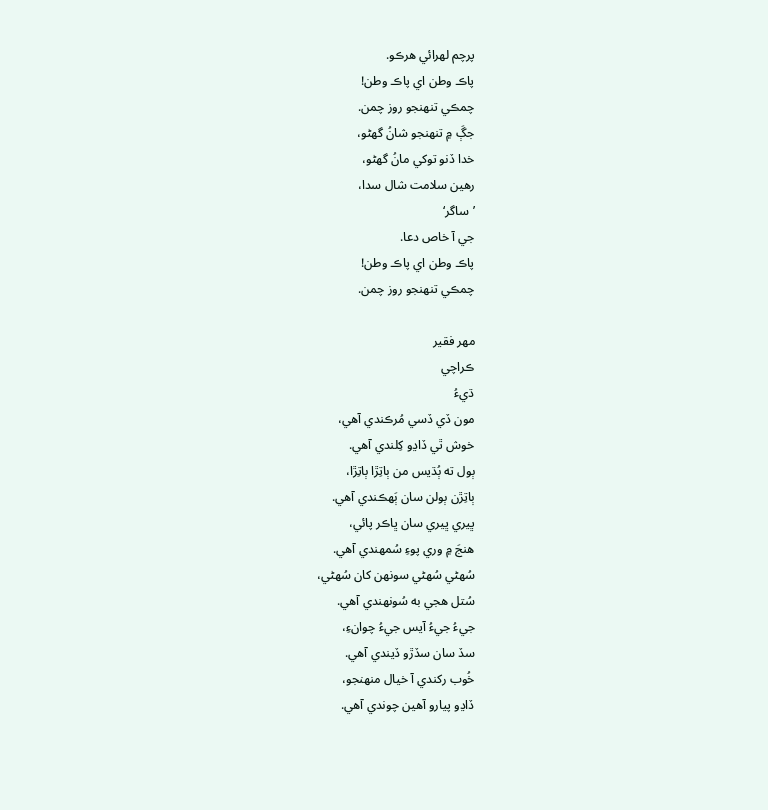پرچم لھرائي ھرڪو.
پاڪ وطن اي پاڪ وطن!
چمڪي تنھنجو روز چمن.
جڳَ ۾ تنھنجو شانُ گھڻو،
خدا ڏنو توکي مانُ گھڻو،
رھين سلامت شال سدا،
’ساگر‘
جي آ خاص دعا.
پاڪ وطن اي پاڪ وطن!
چمڪي تنھنجو روز چمن.

مھر فقير
ڪراچي
ڌيءُ
مون ڏي ڏسي مُرڪندي آھي،
خوش ٿي ڏاڍو کِلندي آھي.
ٻول ته ٻُڌيس من ٻاتِڙا ٻاتِڙا،
ٻاتِڙن ٻولن سان ٻَھڪندي آهي.
ڀيري ڀيري سان ڀاڪر پائي،
هنجَ ۾ وري پوءِ سُمھندي آهي.
سُھڻي سُھڻي سونھن کان سُھڻي،
سُتل هجي به سُونھندي آهي.
جيءُ جيءُ آيس جيءُ چوانءِ،
سڏ سان سڏڙو ڏيندي آهي.
خُوب رکندي آ خيال منھنجو،
ڏاڍو پيارو آهين چوندي آهي.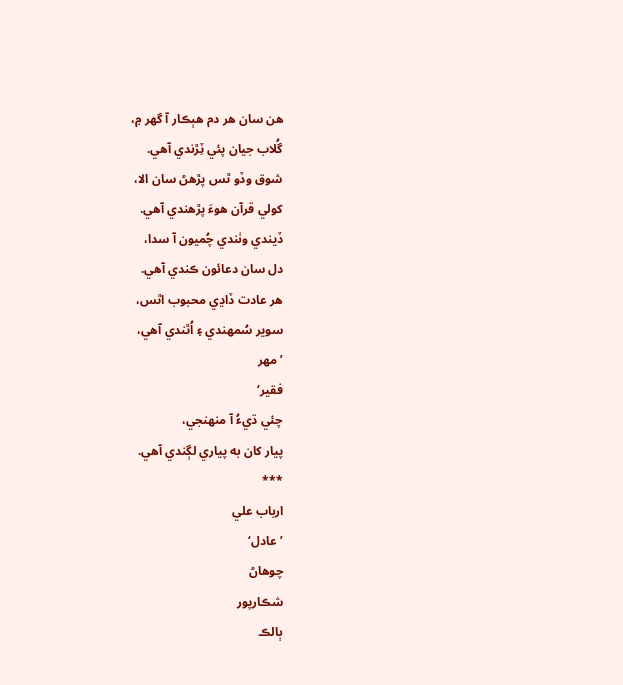هن سان هر دم هٻڪار آ گھر ۾،
گُلاب جيان پئي ٽِڙندي آهي.
شوق وڏو ٿس پڙهڻ سان الا،
کولي قرآن هوءَ پڙهندي آهي.
ڏيندي وٺندي چُميون آ سدا،
دل سان دعائون ڪندي آهي.
هر عادت ڏاڍي محبوب اٿس،
سوير سُمھندي ۽ اُٿندي آهي،
’مھر
فقير‘
چئي ڌيءُ آ منھنجي،
پيار کان به پياري لڳندي آهي.
***
ارباب علي
’عادل‘
چوهاڻ
شڪارپور
ٻالڪ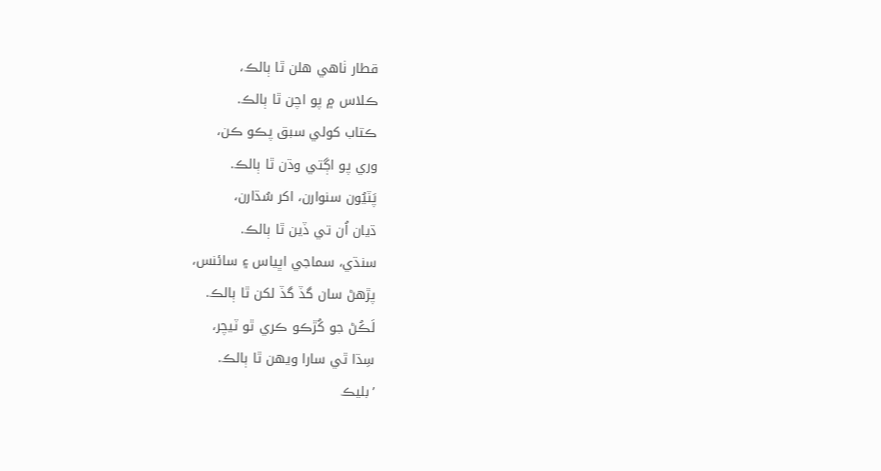قطار ٺاهي هلن ٿا ٻالڪ،
ڪلاس ۾ پو اچن ٿا ٻالڪ.
ڪتاب کولي سبق پڪو ڪن،
وري پو اڳتي وڌن ٿا ٻالڪ.
پَٽيُون سنوارن، اکر سُڌارن،
ڌيان اُن تي ڏين ٿا ٻالڪ.
سنڌي، سماجي اڀياس ۽ سائنس،
پڙهڻ سان گڏ گڏ لکن ٿا ٻالڪ.
لَڪُڻ جو کُڙڪو ڪري ٿو ٽيچر،
سِڌا ٿي سارا ويھن ٿا ٻالڪ.
’بليڪ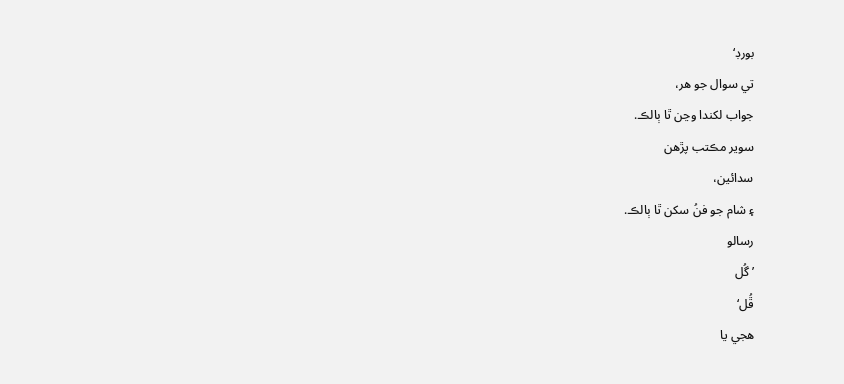بورڊ‘
تي سوال جو هر،
جواب لکندا وڃن ٿا ٻالڪ.
سوير مڪتب پڙهن
سدائين،
۽ شام جو فنُ سکن ٿا ٻالڪ.
رسالو
’گُل
ڦُل‘
هجي يا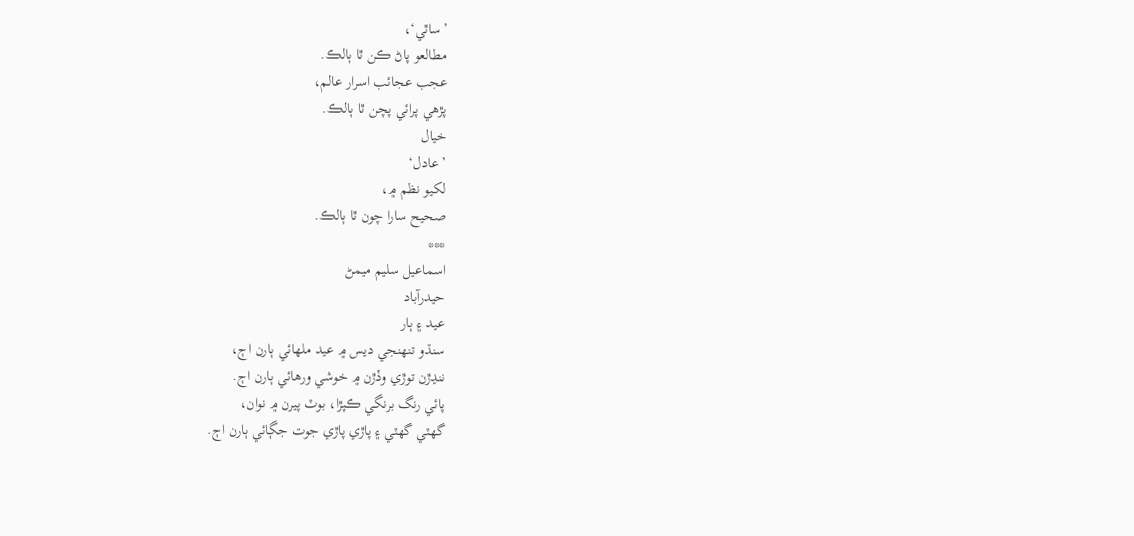’ساٿي‘،
مطالعو پاڻ ڪن ٿا ٻالڪ.
عجب عجائب اسرار عالم،
پڙهي پرائي پچن ٿا ٻالڪ.
خيال
’عادل‘
لکيو نظم ۾،
صحيح سارا چون ٿا ٻالڪ.
***
اسماعيل سليم ميمڻ
حيدرآباد
عيد ۽ ٻار
سنڌو تنھنجي ديس ۾ عيد ملھائي ٻارن اڄ،
ننڍڙن توڙي وڏڙن ۾ خوشي ورھائي ٻارن اڄ.
پائي رنگ برنگي ڪپڙا، بوٽ پيرن ۾ نوان،
گھٽي گھٽي ۽ پاڙي پاڙي جوت جڳائي ٻارن اڄ.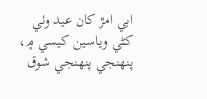ابي امڙ کان عيد وٺي کڻي وياسين کيسي ۾،
پنھنجي پنھنجي شوق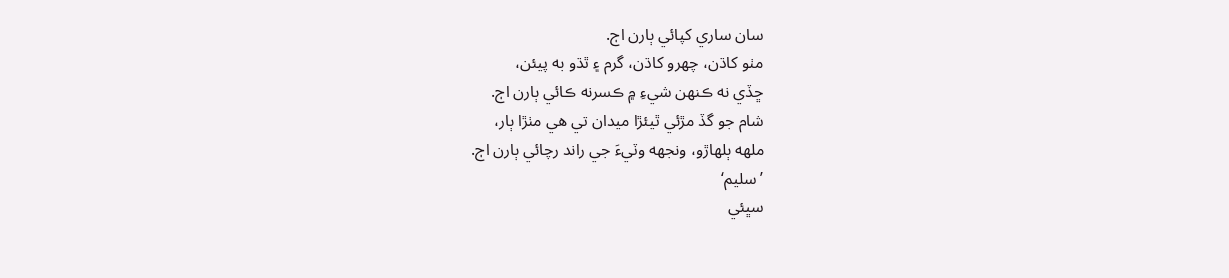سان ساري کپائي ٻارن اڄ.
مٺو کاڌن، چھرو کاڌن، گرم ۽ ٿڌو به پيئن،
ڇڏي نه ڪنھن شيءِ ۾ ڪسرنه ڪائي ٻارن اڄ.
شام جو گڏ مڙئي ٿيئڙا ميدان تي هي مٺڙا ٻار،
ملھه ٻلھاڙو، ونجھه وٽيءَ جي راند رچائي ٻارن اڄ.
’سليم‘
سڀئي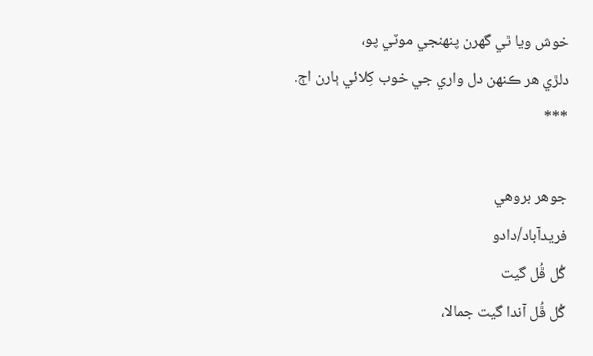خوش ويا ٿي گھرن پنھنجي موٽي پو،
دلڙي ھر ڪنھن دل واري جي خوب کِلائي ٻارن اڄ.
***

جوهر بروهي
فريدآباد/دادو
گُل ڦُل گيت
گُل ڦُل آندا گيت جمالا،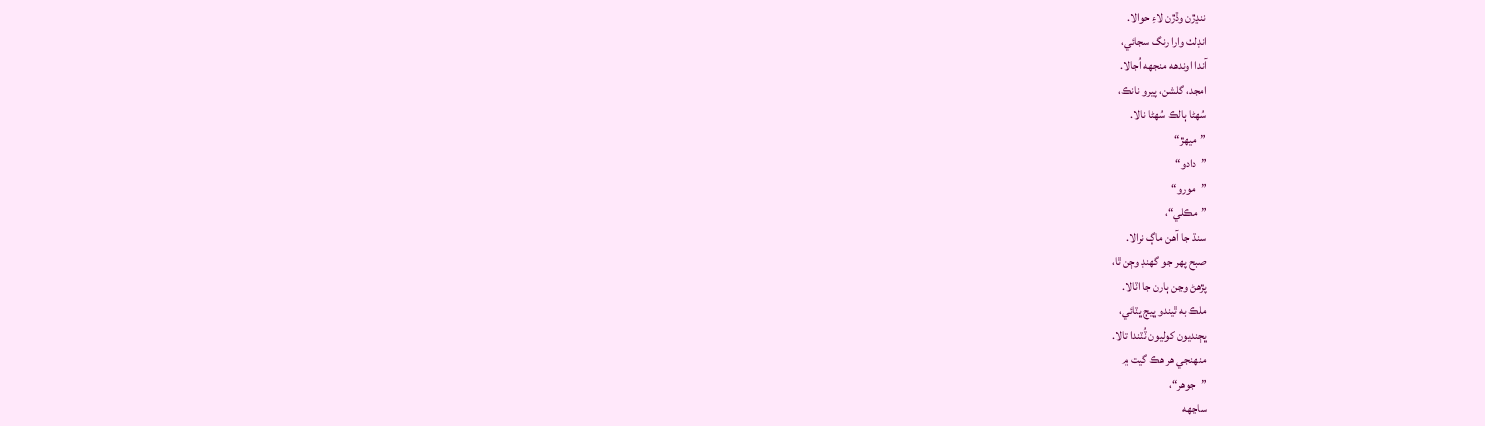ننڍڙن وڏڙن لاءِ حوالا.
انڊلٺ وارا رنگ سجائي،
آندا اوندهه منجھه اُجالا.
امجد، گلشن، پيرو نانڪ،
سُھڻا ٻالڪ سُھڻا نالا.
”ميھڙ“
”دادو“
”مورو“
”مڪلي“،
سنڌ جا آهن ماڳ نرالا.
صبح پھر جو گھنڊ وڄن ٿا،
پڙهڻ وڃن ٻارن جا اٽالا.
ملڪ به ٿيندو ڀيڄ ڀٽائي،
ڀڄنديون کوليون ٽُٽندا تالا.
منھنجي هر هڪ گيت ۾
”جوهر“،
ساڃھه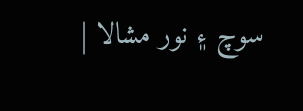سوچ ۽ نور مشالا |